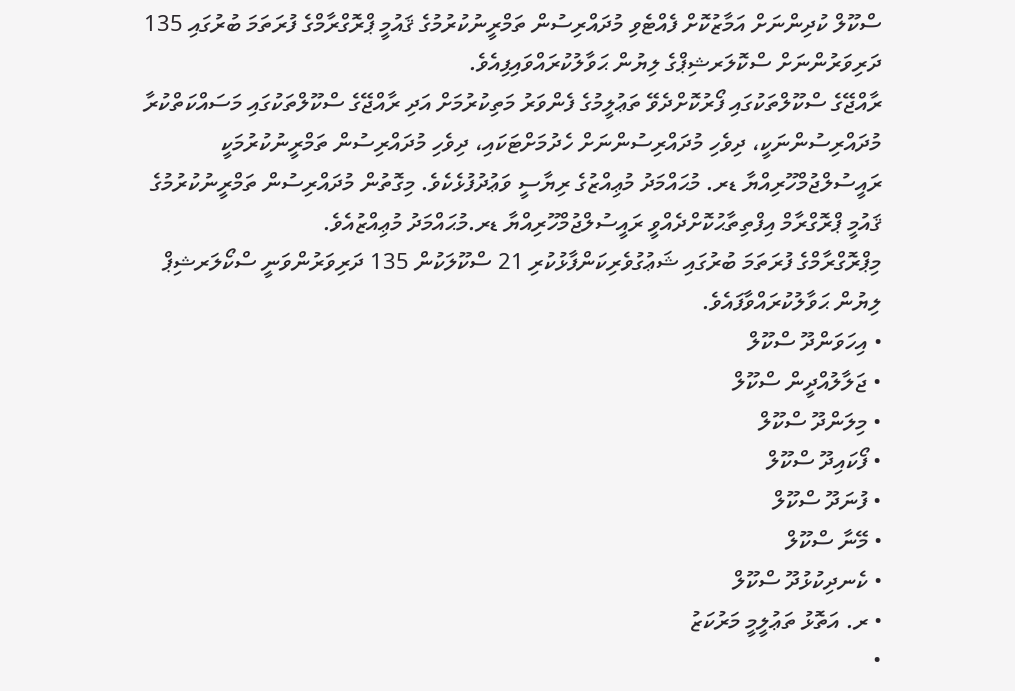ސްކޫލް ކުދިންނަށް އަމާޒުކޮށް ފެއްޓެވި މުދައްރިސުން ތަމްރީނުކުރުމުގެ ޤައުމީ ޕްރޮގްރާމްގެ ފުރަތަމަ ބުރުގައި 135 ދަރިވަރުންނަށް ސްކޮލަރޝިޕްގެ ލިޔުން ޙަވާލުކުރައްވައިފިއެވެ.
ރާއްޖޭގެ ސްކޫލްތަކުގައި ފޯރުކޮށްދެވޭ ތަޢުލީމުގެ ފެންވަރު މަތިކުރުމަށް އަދި ރާއްޖޭގެ ސްކޫލްތަކުގައި މަސައްކަތްކުރާ މުދައްރިސުންނަކީ، ދިވެހި މުދައްރިސުންނަށް ހެދުމަށްޓަކައި، ދިވެހި މުދައްރިސުން ތަމްރީނުކުރުމަކީ ރައީސުލްޖުމްހޫރިއްޔާ ޑރ. މުޙައްމަދު މުޢިއްޒުގެ ރިޔާސީ ވަޢުދުފުޅެކެވެ. މިގޮތުން މުދައްރިސުން ތަމްރީނުކުރުމުގެ ޤައުމީ ޕްރޮގްރާމް އިފްތިތާޙުކޮށްދެއްވީ ރައީސުލްޖުމްހޫރިއްޔާ ޑރ.މުޙައްމަދު މުޢިއްޒުއެވެ.
މިޕްރޮގްރާމްގެ ފުރަތަމަ ބުރުގައި ޝަޢުގުވެރިކަންފާޅުކުރި 21 ސްކޫލަކުން 135 ދަރިވަރުންވަނީ ސްކޯލަރޝިޕް ލިޔުން ޙަވާލުކުރައްވާފައެވެ.
• އިހަވަންދޫ ސްކޫލް
• ޖަލާލުއްދީން ސްކޫލް
• މިލަންދޫ ސްކޫލް
• ފޯކައިދޫ ސްކޫލް
• ފުނަދޫ ސްކޫލް
• މޭނާ ސްކޫލް
• ކެނދިކުޅުދޫ ސްކޫލް
• ރ. އަތޮޅު ތަޢުލީމީ މަރުކަޒު
•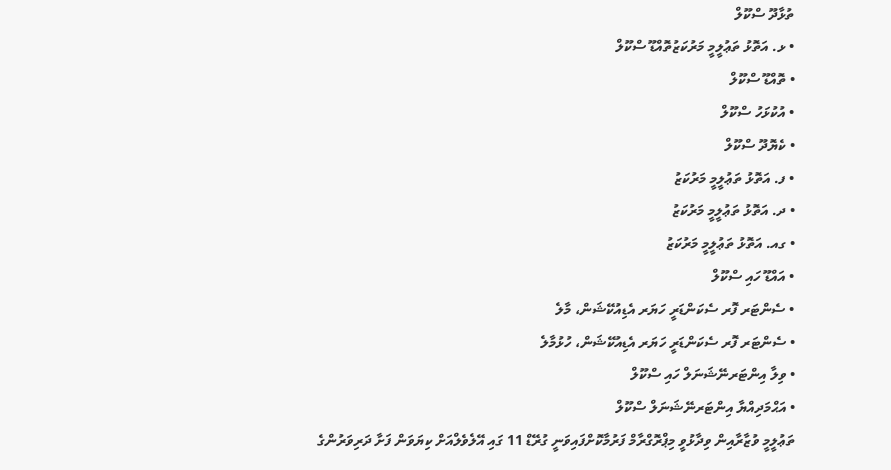ތުޅާދޫ ސްކޫލް
• ޅ. އަތޮޅު ތަޢުލީމީ މަރުކަޒުތޮއްޑޫ ސްކޫލް
• ތޮއްޑޫ ސްކޫލް
• އުކުޅަހު ސްކޫލް
• ކެޔޮދޫ ސްކޫލް
• ފ. އަތޮޅު ތަޢުލީމީ މަރުކަޒު
• ދ. އަތޮޅު ތަޢުލީމީ މަރުކަޒު
• ގއ. އަތޮޅު ތަޢުލީމީ މަރުކަޒު
• އައްޑޫ ހައި ސްކޫލް
• ސެންޓަރ ފޮރ ސެކަންޑަރީ ހަޔަރ އެޑިއުކޭޝަން، މާލެ
• ސެންޓަރ ފޮރ ސެކަންޑަރީ ހަޔަރ އެޑިއުކޭޝަން، ހުޅުމާލެ
• ވިލާ އިންޓަރނޭޝަނަލް ހައި ސްކޫލް
• އަޙްމަދިއްޔާ އިންޓަރނޭޝަނަލް ސްކޫލް
ތަޢުލީމީ ވުޒާރާއިން ވިދާޅުވީ މިޕްރޮގްރާމް ފަރުމާކޮށްފައިވަނީ ގުރޭޑް 11 ގައި އޭލެވެލްއަށް ކިޔަވަން ފަށާ ދަރިވަރުންގެ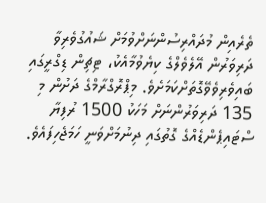ތެރެއިން މުދައްރިސުންނަށްވުމަށް ޝައުގުވެރިވާ ދަރިވަރުން އޭލެވެލްގެ ކިޔެވުމާއެކު، ޓިޗިން ޑިގްރީގައި ބައިވެރިވެވޭގޮތަށްކަމަށެވެ. މިޕްރޮގްރާމްގެ ދަށުން މި 135 ދަރިވަރުންނަށް މަހަކު 1500 ރުފިޔާ ސްޓައިޕެންޑެއްގެ ގޮތުގައި ދިނުމަށްވަނީ ހަމަޖެހިފައެވެ.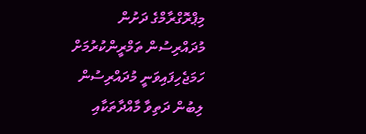މިޕްރޮގްރާމްގެ ދަށުން މުދައްރިސުން ތަމްރީންކުރުމަށް ހަމަޖެހިފައިވަނީ މުދައްރިސުން ލިބުން ދަތިވާ މާއްދާތަކާއި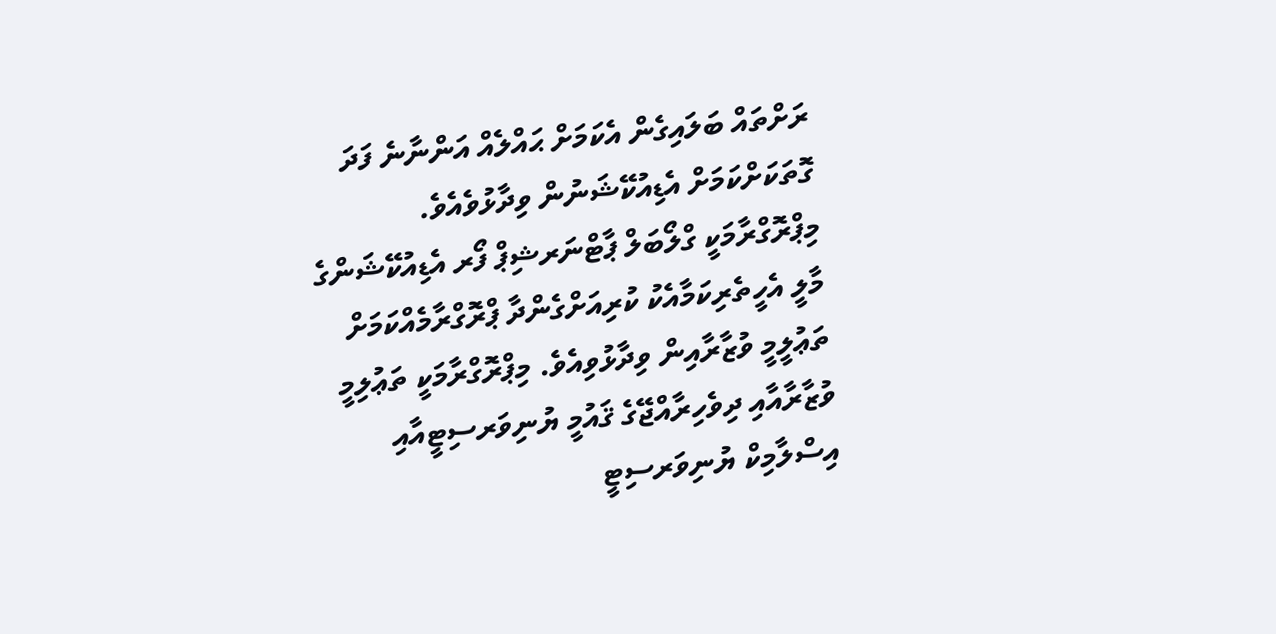ރަށްތައް ބަލައިގެން އެކަމަށް ޙައްލެއް އަންނާނެ ފަދަ ގޮތަކަށްކަމަށް އެޑިއުކޭޝަނުން ވިދާޅުވެއެވެ.
މިޕްރޮގްރާމަކީ ގްލޯބަލް ޕާޓްނަރޝިޕް ފޯރ އެޑިއުކޭޝަންގެ މާލީ އެހީތެރިކަމާއެކު ކުރިއަށްގެންދާ ޕްރޮގްރާމެއްކަމަށް ތަޢުލީމީ ވުޒާރާއިން ވިދާޅުވިއެވެ. މިޕްރޮގްރާމަކީ ތަޢުލިމީ ވުޒާރާއާއި ދިވެހިރާއްޖޭގެ ޤައުމީ ޔުނިވަރސިޓީއާއި އިސްލާމިކް ޔުނިވަރސިޓީ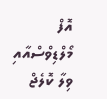އޮފް މޯލްޑިވްސްއާއި ވިލާ ކޮލެޖް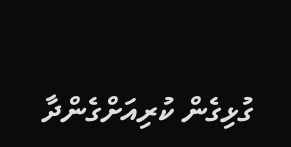ގުޅިގެން ކުރިއަށްގެންދާ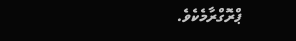ޕްރޮގްރާމެކެވެ.